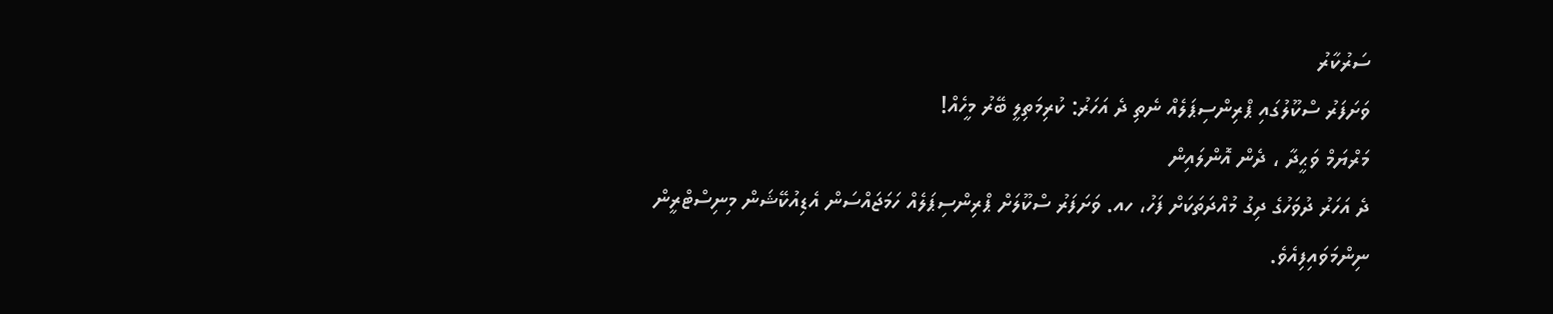ސަރުކާރު
ވަށަފަރު ސްކޫލުގައި ޕްރިންސިޕަލެއް ނެތި ދެ އަހަރު: ކުރިމަތިލީ ބޭރު މީހެއް!
މަރްޔަމް ވަޙީދާ ، ދެން އޮންލައިން
ދެ އަހަރު ދުވަހުގެ ދިގު މުއްދަތަކަށް ފަހު، ހއ. ވަށަފަރު ސްކޫލަށް ޕްރިންސިޕަލެއް ހަމަޖައްސަން އެޑިއުކޭޝަން މިނިސްޓްރީން ނިންމަވައިފިއެވެ.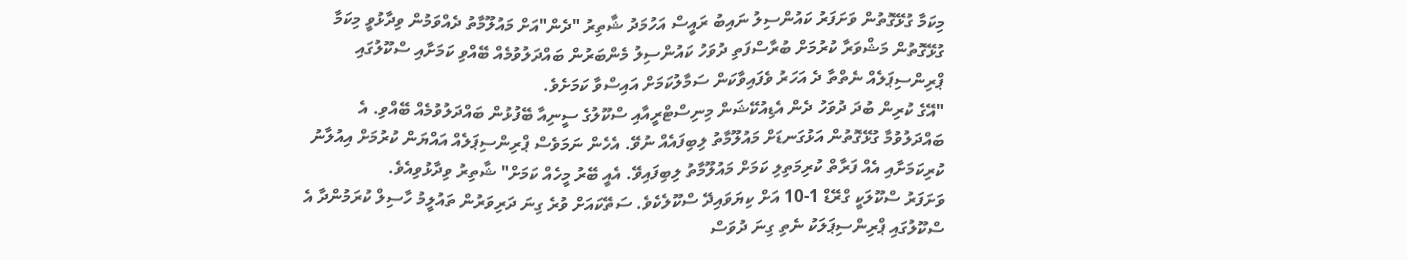މިކަމާ ގުޅޭގޮތުން ވަށަފަރު ކައުންސިލު ނައިބު ރައީސް އަހުމަދު ޝާތިރު "ދެން"އަށް މައުލޫމާތު ދެއްވަމުން ވިދާޅުވީ މިކަމާ ގުޅޭގޮތުން މަޝްވަރާ ކުރުމަށް ބުރާސްފަތި ދުވަހު ކައުންސިލު މެންބަރުން ބައްދަލުވުމެއް ބޭއްވި ކަމަށާއި ސްކޫލުގައި ޕްރިންސިޕަލެއް ނެތްތާ ދެ އަހަރު ވެފައިވާކަން ސަމާލުކަމަށް އައިސްވާ ކަމަށެވެ.
"އޭގެ ކުރިން ބުދަ ދުވަހު ދެން އެޑިއުކޭޝަން މިނިސްޓްރީއާއި ސްކޫލުގެ ސީނިއާ ބޭފުޅުން ބައްދަލުވުމެއް ބޭއްވި. އެ ބައްދަލުވުމާ ގުޅޭގޮތުން އަޅުގަނޑަށް މައުލޫމާތު ލިބިފައެއް ނުވޭ. އެހެން ނަމަވެސް ޕްރިންސިޕަލެއް އައްޔަން ކުރުމަށް އިއުލާނު ކުރިކަމަށާއި އެއް ފަރާތް ކުރިމަތިލި ކަމަށް މައުލޫމާތު ލިބިފައިވޭ. އެއީ ބޭރު މީހެއް ކަމަށް" ޝާތިރު ވިދާޅުވިއެވެ.
ވަށަފަރު ސްކޫލަކީ ގްރޭޑް 1-10 އަށް ކިޔަވައިދޭ ސްކޫލެކެވެ. ސަތޭކައަށް ވުރެ ގިނަ ދަރިވަރުން ތައުލީމު ހާސިލް ކުރަމުންދާ އެ ސްކޫލުގައި ޕްރިންސިޕަލަކު ނެތި ގިނަ ދުވަސް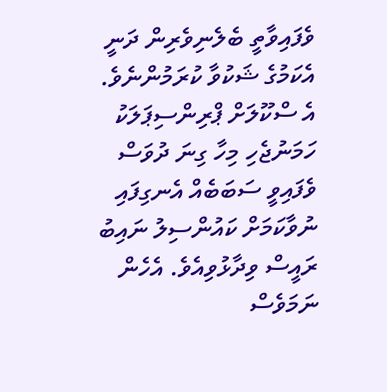ވެފައިވާތީ ބެލެނިވެރިން ދަނީ އެކަމުގެ ޝަކުވާ ކުރަމުންނެވެ.
އެ ސްކޫލަށް ޕްރިންސިޕަލަކު ހަމަނުޖެހި މިހާ ގިނަ ދުވަސް ވެފައިވީ ސަބަބެއް އެނގިފައި ނުވާކަމަށް ކައުންސިލު ނައިބު ރައީސް ވިދާޅުވިއެވެ. އެހެން ނަމަވެސް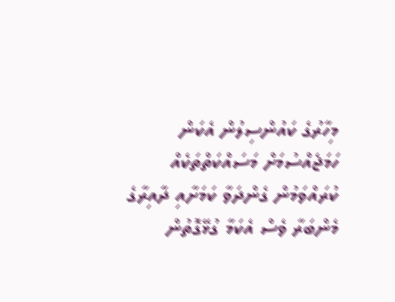މިހާރުގެ ކައުންސިލުން އެކަން ހަމަޖެއްސުމަށް މަސައްކަތްތަކެއް ކުރައްވަމުން ގެންދަވާ ކަމަށާއި ދާއިރާގެ މެންބަރާ ވެސް އެކަމާ ގުޅޭގޮތުން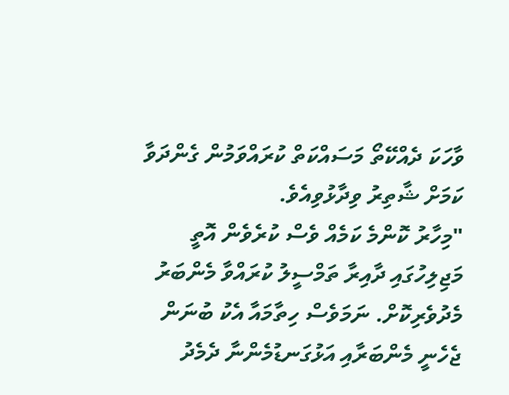ވާހަކަ ދެއްކޭތޯ މަސައްކަތް ކުރައްވަމުން ގެންދަވާ ކަމަށް ޝާތިރު ވިދާޅުވިއެވެ.
"މިހާރު ކޮންމެ ކަމެއް ވެސް ކުރެވެން އޮތީ މަޖިލިހުގައި ދާއިރާ ތަމްސީލު ކުރައްވާ މެންބަރު މެދުވެރިކޮށް. ނަމަވެސް ހިތާމައާ އެކު ބުނަން ޖެހެނީ މެންބަރާއި އަޅުގަނޑުމެންނާ ދެމެދު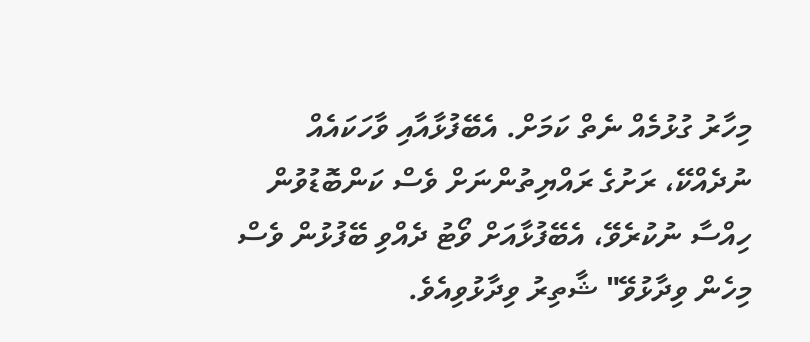މިހާރު ގުޅުމެއް ނެތް ކަމަށް. އެބޭފުޅާއާއި ވާހަކައެއް ނުދެއްކޭ، ރަށުގެ ރައްޔިތުންނަށް ވެސް ކަންބޮޑުވުން ހިއްސާ ނުކުރެވޭ، އެބޭފުޅާއަށް ވޯޓު ދެއްވި ބޭފުޅުން ވެސް މިހެން ވިދާޅުވޭ" ޝާތިރު ވިދާޅުވިއެވެ.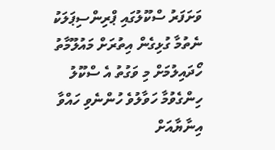ވަށަފަރު ސްކޫލުގައި ޕްރިންސިޕަލަކު ނެތުމާ ގުޅިގެން އިތުރަށް މައުލޫމާތު ހޯދައިލުމަށް މި ވަގުތު އެ ސްކޫލު ހިންގެވުމާ ހަވާލުވެ ހުންނެވި ހައްވާ އިނާޔާއަށް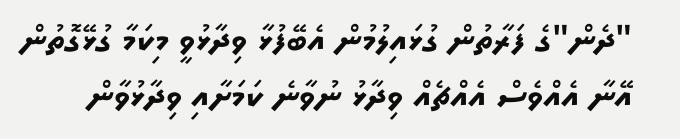"ދެން"ގެ ފަރާތުން ގުޅައިލުމުން އެބޭފުޅާ ވިދާޅުވީ މިކަމާ ގުޅޭގޮތުން އޭނާ އެއްވެސް އެއްޗެއް ވިދާޅު ނުވާނެ ކަމަށާއި ވިދާޅުވާން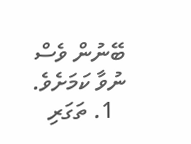ބޭނުން ވެސް ނުވާ ކަމަށެވެ.
  1. ތަގަރި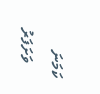ކަމަނަ
    ވަށަފަރު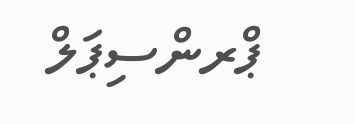ޕްރންސިޕަލް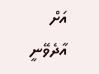އަށް އާދެވޭނީ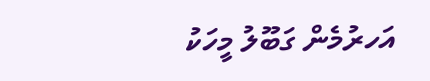އަހރުމެން ގަބޫލު މީހަކު